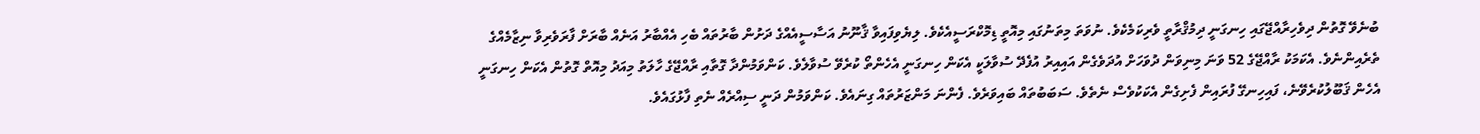ބުނެވޭ ގޮތުން ދިވެހިރާއްޖޭގައި ހިނގަނީ ދިމުޤްރާތީ ވެރިކަމެކެވެ. ނުވަތަ މިތަނުގައި މިއޮތީ ޑިމޮކްރަސީއެކެވެ. ލިޔެވިފައިވާ ޤާނޫނު އަސާސީއެއްގެ ދަށުން ބާރުތައް ބެހި އެއްބާރު އަނެއް ބާރަށް ފާރަވެރިވާ ނިޒާމެއްގެ ތެރެއިންނެވެ. އެކަމަކު ރާއްޖޭގެ 52 ވަނަ މިނިވަން ދުވަހަށް އުދަވެގެން އައިއިރު އުފެދޭ ސުވާލަކީ އެކަން ހިނގަނީ އެހެންތޯ ކުރެވޭ ސުވާލެވެ. ކަންވަމުންދާ ގޮތާއި ރާއްޖޭގެ ހާލަތު މިއަދު މިއޮތް ގޮތުން އެކަން ހިނގަނީ އެހެން ޤަބޫލުކުރެވޭނެ، ފައިހިނގޭ ފުރައިން ފެށިގެން އެކަކުވެސް ނެތެވެ. ސަބަބުތައް ބައިވަރެވެ. ފެންނަ މަންޒަރުތައް ގިނައެވެ. ކަންވަމުން ދަނީ ސިއްރެއް ނެތި ފާޅުގައެވެ.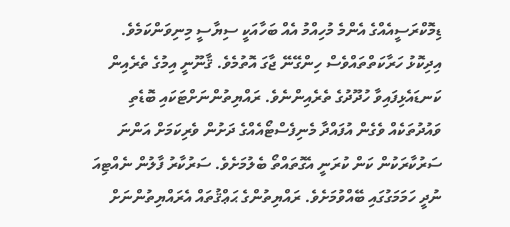ޑިމޮކްރަސީއެއްގެ އެންމެ މުހިއްމު އެއް ބަހާއަކީ ސިޔާސީ މިނިވަންކަމެވެ. އިދިކޮޅު ހަރާކަތްތައްވެސް ހިންގޭނޭ ޖާގަ އޮތުމެވެ. ޤާނޫނީ އިމުގެ ތެރެއިން ކަނޑައެޅިފައިވާ ހުދޫދުގެ ތެރެއިންނެވެ. ރައްޔިތުންނަށްޓަކައި ބޮޑެތި ވައުދުތަކެއް ވެގެން އުފައްދާ މެނިފެސްޓޯއެއްގެ ދަށުން ވެރިކަމަށް އަންނަ ސަރުކާރަކުން ކަން ކުރަނީ އެގޮތައްތޯ ބެލުމަށެވެ. ސަރުކާރު ފާލުން ނެއްޓިއަ ނުދީ ހަމަމަގުގައި ބޭއްވުމަށެވެ. ރައްޔިތުންގެ ޙަޢްޤުތައް އެރައްޔިތުންނަށް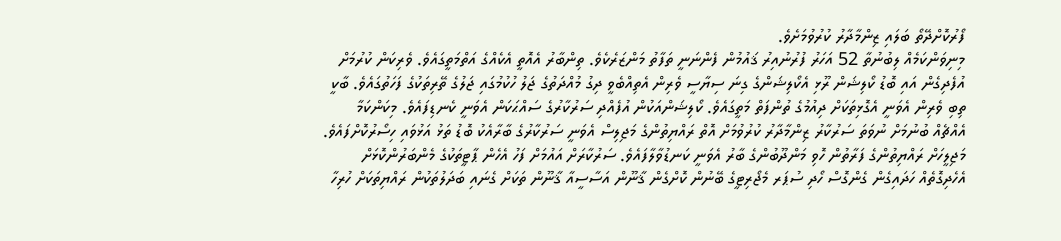ފޯރުކޮށްދޭތޯ ބަލައި ޒިންމާދާރު ކުރުވުމަށެވެ.
މިނިވަންކަމެއް ލިބުނުތާ 52 އަހަރު ފުރުނުއިރު ޤައުމުން ފެންނަނީ ތަފާތު މަންޒަރެކެވެ. ތިންބާރު އެއޮތީ އެކެއްގެ އަތްމަތީގައެވެ. ވެރިކަން ކުރުމަށް އުފެދިގެން އައި ބޮޑު ކޯލިޝަން ރޫޅި އެކޯލިޝަންގެ ގިނަ ސިޔާސީ ވެރިން އެތިއްބެވީ ދިގު މުއްދަތުގެ ޖަލު ހުކުމުގައި ޖަލުގެ ތޭރިތަކުގެ ފަހަތުގައެވެ. ބާކީ ތިބި ވެރިން އެވަނީ އެގޮޅިތަކަށް ދިއުމުގެ ތުންފަތް މަތީގައެވެ. ކޯލިޝަންއަކުން އުފެއްދި ސަރުކާރުގެ ސައްޙަކަން އެވަނީ ކެނޑިފައެވެ. މިކަންކަމާ އެއްޗެއް ބުނުމަށް ނުވަތަ ސަރުކާރު ޒިންމާދާރު ކުރުވުމަށް އޮތް ރައްޔިތުންގެ މަޖިލިސް އެވަނީ ސަރުކާރުގެ ބާރާއެކު ބޮޑު ތަޅު އަޅުވައި ހިސޯރުކޮށްފައެވެ. މަޖިލީހަށް ރައްޔިތުންގެ ފަރާތުން ހޮވި މަންދޫބުންގެ ބާރު އެވަނީ ކަނޑުވާލާފައެވެ. ސަރުކާރަށް އައުމަށް ފަހު އެހެން ޕާޓީތަކުގެ މެންބަރުންކޮޅަށް އެހެދިގޮތެއް ހަދައިގެން ގެންގޮސް ހޯދި ސުޕަރ މެޖޯރިޓީގެ ބޭނުން ކޮށްގެން ޤާނޫން އަސާސީއާ ޤާނޫން ތަކަށް ގެނައި ބަދަލުތަކުން ރައްޔިތަކަށް ހުރިހާ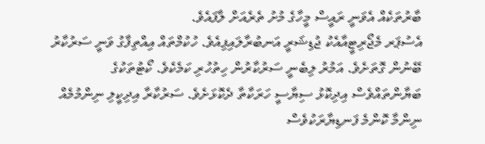ބާރުތަކެއް އެވަނީ ރައީސް މީހާގެ މުށު ތެރެއަށް ލާފައެވެ.
އެސުޕަރ މެޖޯރިޓީއާއެކު ޖުޑިޝަރީ އަނބުރާލައިފިއެވެ. ހުކުމްތައް އިއްތިފާގު ވަނީ ސަރުކާރު ބޭނުން ގޮތަށެވެ. އަމުރު ލިބެނީ ސަރުކާރުން ހިތުހުރި ކަމެކެވެ. ކޯޓުތަކުގެ ބަޔާންތައްވެސް އިދިކޮޅު ސިޔާސީ ހަރަކާތާ ދެކޮޅަށެވެ. ސަރުކާރާ އިދިކީލި ނިންމުމެއް ނިންމާ ކޮންމެ ފަނޑިޔާރަކުވެސް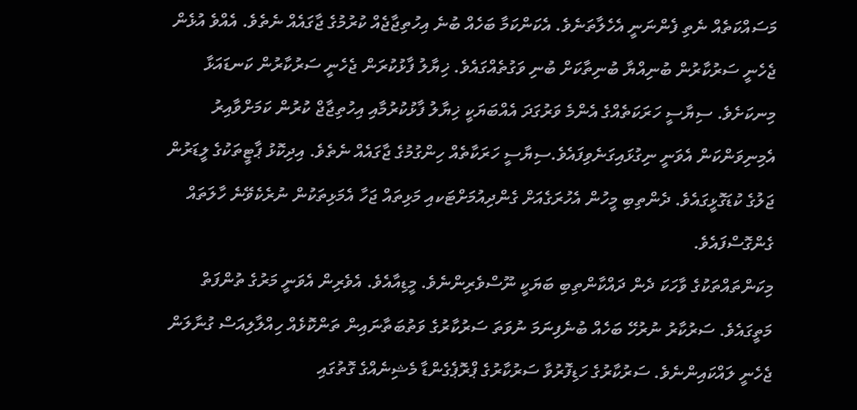މަސައްކަތެއް ނެތި ފެންނަނީ އެހެލާތަނެވެ. އެކަންކަމާ ބަހެއް ބުނެ އިހުތިޖާޖެއް ކުރުމުގެ ޖާގައެއް ނެތެވެ. އެއްވެ އުޅެން ޖެހެނީ ސަރުކާރުން ބުނިއްޔާ ބުނިތާކަށް ބުނި ވަގުތެއްގައެވެ. ޚިޔާލު ފާޅުކުރަން ޖެހެނީ ސަރުކާރުން ކަނޑައަޅާ މިނކަށެވެ. ސިޔާސީ ހަރަކަތެއްގެ އެންމެ ވަރުގަދަ އެއްބަޔަކީ ޚިޔާލު ފާޅުކުރުމާއި އިހުތިޖާޖް ކުރުން ކަމަށްވާއިރު އެމިނިވަންކަން އެވަނީ ނިގުޅައިގަނެވިފައެވެ.ސިޔާސީ ހަރަކާތެއް ހިންގުމުގެ ޖާގައެއް ނެތެވެ. އިދިކޮޅު ޕާޓީތަކުގެ ލީޑަރުން ޖަލުގެ ކުޑަގޮޅީގައެވެ. ދެންތިބި މީހުން އެހުރަގެއަށް ގެންދިއުމަށްޓަކއި މަޅިތައް ޖަހާ އެމަޅިތަކުން ނުރެކެވޭނެ ހާލަތައް ގެންގޮސްފައެވެ.
މިކަންތައްތަކުގެ ވާހަކަ ދެން ދައްކާންތިބި ބަޔަކީ ނޫސްވެރިންނެވެ. މީޑިއާއެވެ. އެވެރިން އެވަނީ މަރުގެ ތުންފަތް މަތީގައެވެ. ސަރުކާރު ނުރުހޭ ބަހެއް ބުނެފިނަމަ ނުވަތަ ސަރުކާރުގެ ވަތުބަތާނައިން ތަންކޮޅެއް ހިއްލާލިއަސް ގުނާލަން ޖެހެނީ ލައްކައިންނެވެ. ސަރުކާރުގެ ހަޑިފޮރުވާ ސަރުކާރުގެ ޕްރޮޕެގެންޑާ މެޝިނެއްގެ ގޮތުގައި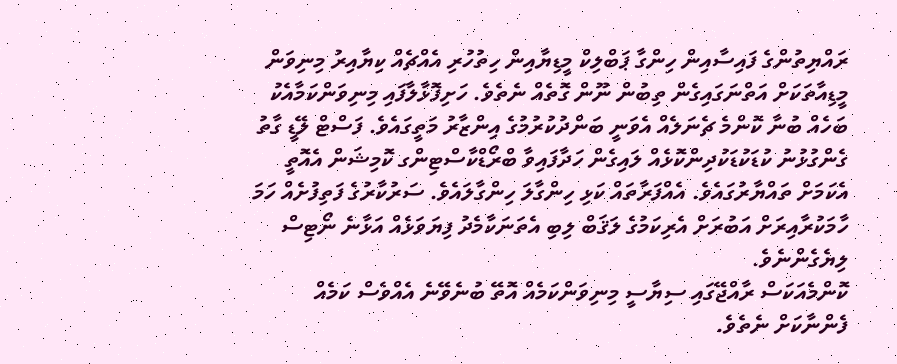ރައްޔިތުންގެ ފައިސާއިން ހިންގާ ޕަބްލިކް މީޑިޔާއިން ހިތުހުރި އެއްޗެއް ކިޔާއިރު މިނިވަން މީޑިއާތަކަށް އަތްނަގައިގެން ތިބުން ނޫން ގޮތެއް ނެތެވެ. ހަށިފޮޅާލާފައި މިނިވަންކަމާއެކު ބަހެއް ބުނާ ކޮންމެ ޗެނަލެއް އެވަނީ ބަންދުކުރުމުގެ އިންޒާރު މަތީގައެވެ. ފަސްޓް ލޭޑީ ގާތު ގެންގުޅުނު ކުޑަކުޑަކުދިންކޮޅެއް ލައިގެން ހަދާފައިވާ ބްރޯޑްކާސްޓިންގ ކޮމިޝަން އެއޮތީ އެކަމަށް ތައްޔާރުގައެވެ. އެއްފަރާތައް ކަޅި ހިންގާލަ ހިންގާލައެވެ. ސަރުކާރުގެ ފަތިފުށެއް ހަމަ ހާމަކުރާއިރަށް އަބުރަށް އެރިކަމުގެ ލަޤަބް ލިބި އެތަނަކާމެދު ފިޔަވަޅެއް އަޅާނެ ނޯޓިސް ލިޔެގެންނެވެ.
ކޮންމެއަކަސް ރާއްޖޭގައި ސިޔާސީ މިނިވަންކަމެއް އޮތޭ ބުނެވޭނެ އެއްވެސް ކަމެއް ފެންނާކަށް ނެތެވެ.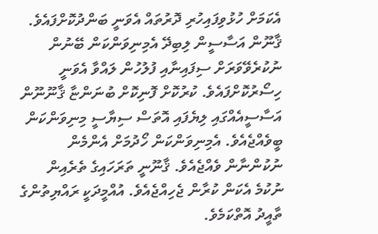އެކަމަށް ހުޅުވިފައިހުރި ދޮރުތައް އެވަނީ ބަންދުކޮށްފައެވެ. ޤާނޫން އަސާސީން ލިބިދޭ އެމިނިވަންކަން ބޭނުން ނުކުރެވޭވަރަށް ސިފައިނާއި ފުލުހުން ލައްވާ އެވަނީ ހިސޯރުކޮށްފައެވެ. ކުރުކޮށް ފޮނިކޮށް ބުނަންޏާ ޤާނޫނޫން އަސާސީއެއްގައި ލިޔެފައި އޮތަސް ސިޔާސީ މިނިވަންކަން ބީވެއްޖެއެވެ. އެމިނިވަންކަން ހޯދުމަށް އެންމެން ނުކުންނާން ވެއްޖެއެވެ. ޤާނޫނީ ތަރަހައިގެ ތެރެއިން ނުކުމެ އެކަން ކުރާން ޖެހިއްޖެއެވެ. އުއްމީދަކީ ރައްޔިތުންގެ ތާއީދު އޮތްކަމެވެ.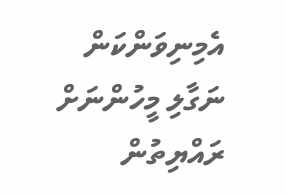އެމިނިވަންކަން ނަގާލި މީހުންނަށް ރައްޔިތުން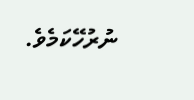ނުރުހޭކަމެވެ.